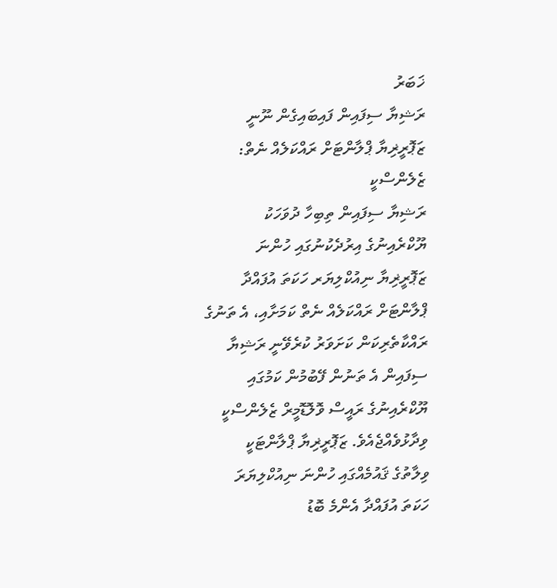ޚަބަރު
ރަޝިޔާ ސިފައިން ފައިބައިގެން ނޫނީ ޒަޕޮރީޜިޔާ ޕްލާންޓަށް ރައްކަލެއް ނެތް: ޒެލެންސްކީ
ރަޝިޔާ ސިފައިން ތިބިހާ ދުވަހަކު ޔޫކްރެއިނުގެ އިރުދެކުނުގައި ހުންނަ ޒަޕޮރީޜިޔާ ނިއުކްލިޔަރ ހަކަތަ އުފައްދާ ޕްލާންޓަށް ރައްކަލެއް ނެތް ކަމަށާއި، އެ ތަނުގެ ރައްކާތެރިކަން ކަށަވަރު ކުރެވޭނީ ރަޝިޔާ ސިފައިން އެ ތަނުން ފޭބުމުން ކަމުގައި ޔޫކްރެއިނުގެ ރައީސް ވޮލޮޑޮމީރް ޒެލެންސްކީ ވިދާޅުވެއްޖެއެވެ. ޒަޕޮރީޜިޔާ ޕްލާންޓަކީ ވިލާތުގެ ޤައުމެއްގައި ހުންނަ ނިއުކްލިޔަރަ ހަކަތަ އުފައްދާ އެންމެ ބޮޑު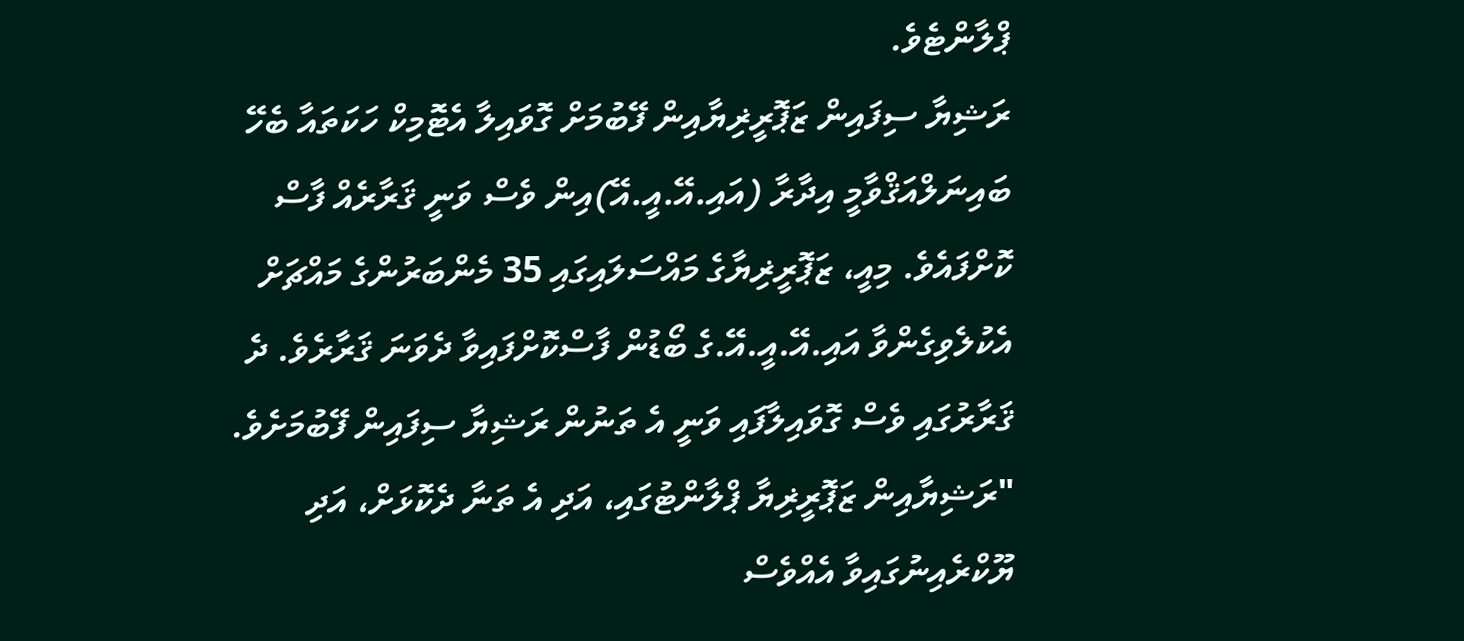ޕްލާންޓެވެ.
ރަޝިޔާ ސިފައިން ޒަޕޮރީޜިޔާއިން ފޭބުމަށް ގޮވައިލާ އެޓޮމިކް ހަކަތައާ ބެހޭ ބައިނަލްއަޤްވާމީ އިދާރާ (އައި.އޭ.އީ.އޭ)އިން ވެސް ވަނީ ޤަރާރެއް ފާސް ކޮށްފައެވެ. މިއީ، ޒަޕޮރީޜިޔާގެ މައްސަލައިގައި 35 މެންބަރުންގެ މައްޗަށް އެކުލެވިގެންވާ އައި.އޭ.އީ.އޭ.ގެ ބޯޑުން ފާސްކޮށްފައިވާ ދެވަނަ ޤަރާރެވެ. ދެ ޤަރާރުގައި ވެސް ގޮވައިލާފައި ވަނީ އެ ތަނުން ރަޝިޔާ ސިފައިން ފޭބުމަށެވެ.
"ރަޝިޔާއިން ޒަޕޮރީޜިޔާ ޕްލާންޓުގައި، އަދި އެ ތަނާ ދެކޮޅަށް، އަދި ޔޫކްރެއިނުގައިވާ އެއްވެސް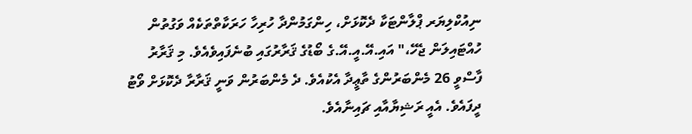ނިއުކްލިޔަރ ޕްލާންޓަކާ ދެކޮޅަށް، ހިންގަމުންދާ ހުރިހާ ހަރަކާތްތަކެއް ވަގުތުން ހުއްޓައިލަން ޖެހޭ،" އައި.އޭ.އީ.އޭ.ގެ ބޯޑުގެ ޤަރާރުގައި ބުނެފައިވެއެވެ. މި ޤަރާރު ފާސްވީ 26 މެންބަރުންގެ ތާޢީދާ އެކުއެވެ. ދެ މެންބަރުން ވަނީ ޤަރާރާ ދެކޮޅަށް ވޯޓު ދީފައެވެ. އެއީ ރަޝިޔާއާއި ޗައިނާއެވެ.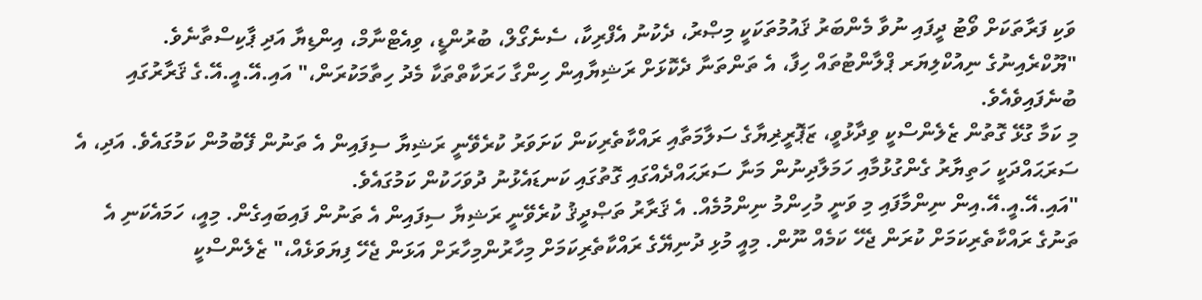ވަކި ފަރާތަކަށް ވޯޓު ދީފައި ނުވާ މެންބަރު ޤައުމުތަކަކީ މިޞްރު، ދެކުނު އެފްރިކާ، ސެނެގޯލް، ބުރުންޑީ، ވިއެޓްނާމް، އިންޑިޔާ އަދި ޕާކިސްތާނެވެ. "ޔޫކްރެއިނުގެ ނިއުކްލިޔަރ ޕްލާންޓުތައް ހިފާ، އެ ތަންތަނާ ދެކޮޅަށް ރަޝިޔާއިން ހިންގާ ހަރަކާތްތަކާ މެދު ހިތާމަކުރަން،" އައި.އޭ.އީ.އޭ.ގެ ޤަރާރުގައި ބުނެފައިވެއެވެ.
މި ކަމާ ގުޅޭ ގޮތުން ޒެލެންސްކީ ވިދާޅުވީ، ޒަޕޮރީޜިޔާގެ ސަލާމަތާއި ރައްކާތެރިކަން ކަށަވަރު ކުރެވޭނީ ރަޝިޔާ ސިފައިން އެ ތަނުން ފޭބުމުން ކަމުގައެވެ. އަދި، އެ ސަރަޙައްދަކީ ހަތިޔާރު ގެންގުޅުމާއި ހަމަލާދިނުން މަނާ ސަރަޙައްދެއްގައި ގޮތުގައި ކަނޑައެޅުނު ދުވަހަކުން ކަމުގައެވެ.
"އައި.އޭ.އީ.އޭ.އިން ނިންމާފައި މި ވަނީ މުހިންމު ނިންމުމެއް. އެ ޤަރާރު ތަޞްދީޤު ކުރެވޭނީ ރަޝިޔާ ސިފައިން އެ ތަނުން ފައިބައިގެން. މިއީ، ހަމައެކަނި އެ ތަނުގެ ރައްކާތެރިކަމަށް ކުރަން ޖެހޭ ކަމެއް ނޫން. މިއީ މުޅި ދުނިޔޭގެ ރައްކާތެރިކަމަށް މިހާރުންމިހާރަށް އަޅަން ޖެހޭ ފިޔަވަޅެއް،" ޒެލެންސްކީ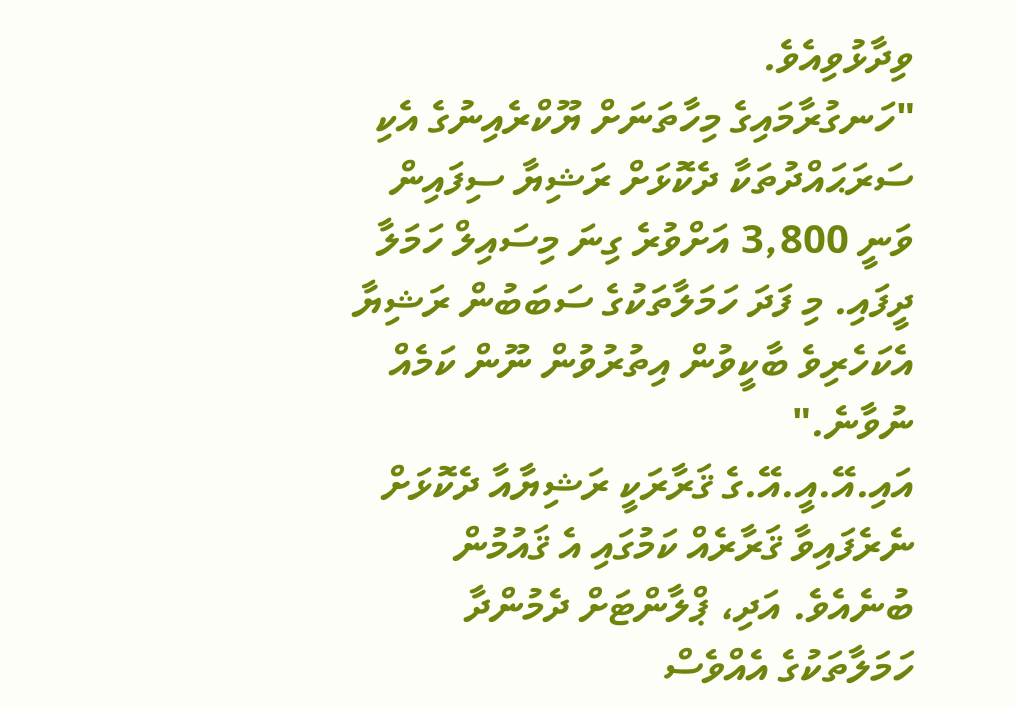ވިދާޅުވިއެވެ.
"ހަނގުރާމައިގެ މިހާތަނަށް ޔޫކްރެއިނުގެ އެކި ސަރަޙައްދުތަކާ ދެކޮޅަށް ރަޝިޔާ ސިފައިން ވަނީ 3,800 އަށްވުރެ ގިނަ މިސައިލް ހަމަލާ ދީފައި. މި ފަދަ ހަމަލާތަކުގެ ސަބަބުން ރަޝިޔާ އެކަހެރިވެ ބާކީވުން އިތުރުވުން ނޫން ކަމެއް ނުވާނެ."
އައި.އޭ.އީ.އޭ.ގެ ޤަރާރަކީ ރަޝިޔާއާ ދެކޮޅަށް ނެރެފައިވާ ޤަރާރެއް ކަމުގައި އެ ޤައުމުން ބުނެއެވެ. އަދި، ޕްލާންޓަށް ދެމުންދާ ހަމަލާތަކުގެ އެއްވެސް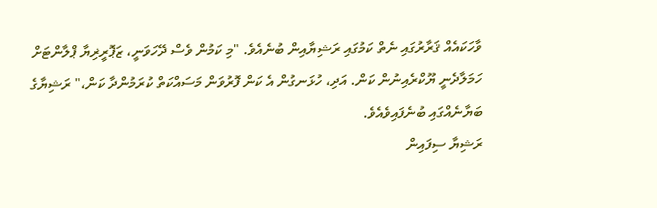ވާހަކައެއް ޤަރާރުގައި ނެތް ކަމުގައި ރަޝިޔާއިން ބުނެއެވެ. "މި ކަމުން ވެސް ދޭހަވަނީ، ޒަޕޮރީޜިޔާ ޕްލާންޓަށް ހަމަލާދެނީ ޔޫކްރެއިނުން ކަން. އަދި، ހުޅަނގުން އެ ކަން ފޮރުވަން މަސައްކަތް ކުރަމުންދާ ކަން،" ރަޝިޔާގެ ބަޔާނެއްގައި ބުނެފައިވެއެވެ.
ރަޝިޔާ ސިފައިން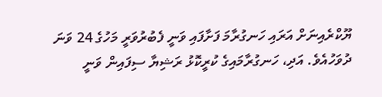ޔޫކްރެއިނަށް އަރައި ހަނގުރާމަ ފަށާފައި ވަނީ ފެބުރުވަރީ މަހުގެ 24 ވަނަ ދުވަހުއެވެ. އަދި، ހަނގުރާމައިގެ ކުރީކޮޅު ރަޝިޔާ ސިފައިން ވަނީ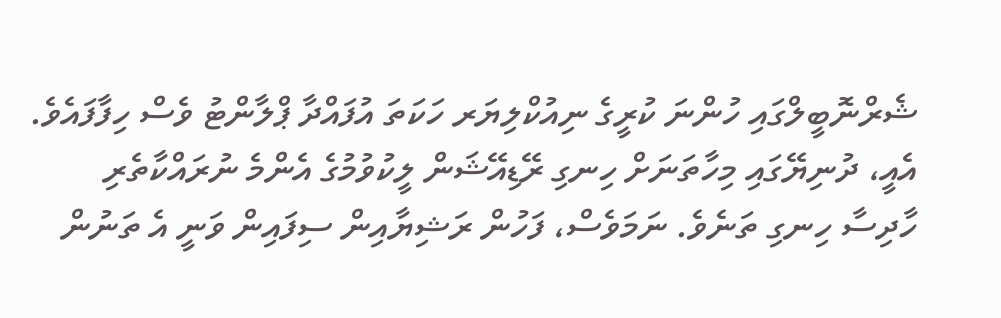ޝެރްނޮބީލްގައި ހުންނަ ކުރީގެ ނިއުކްލިޔަރ ހަކަތަ އުފައްދާ ޕްލާންޓު ވެސް ހިފާފައެވެ. އެއީ، ދުނިޔޭގައި މިހާތަނަށް ހިނގި ރޭޑިއޭޝަން ލީކުވުމުގެ އެންމެ ނުރައްކާތެރި ހާދިސާ ހިނގި ތަނެވެ. ނަމަވެސް، ފަހުން ރަޝިޔާއިން ސިފައިން ވަނީ އެ ތަނުން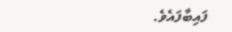ފައިބާފައެވެ.